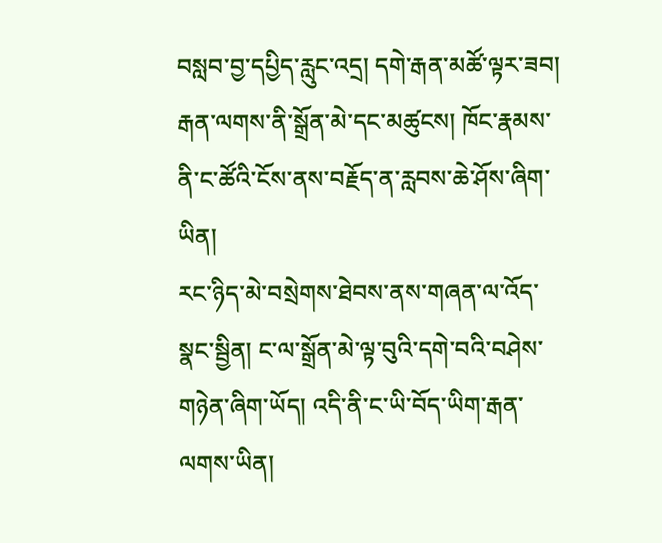བསླབ་བྱ་དཔྱིད་རླུང་འདྲ། དགེ་རྒན་མཚོ་ལྟར་ཟབ། རྒན་ལགས་ནི་སྒྲོན་མེ་དང་མཚུངས། ཁོང་རྣམས་ནི་ང་ཚོའི་ངོས་ནས་བརྗོད་ན་རླབས་ཆེ་ཤོས་ཞིག་ཡིན།
རང་ཉིད་མེ་བསྲེགས་ཐེབས་ནས་གཞན་ལ་འོད་སྣང་སྦྱིན། ང་ལ་སྒྲོན་མེ་ལྟ་བུའི་དགེ་བའི་བཤེས་གཉེན་ཞིག་ཡོད། འདི་ནི་ང་ཡི་བོད་ཡིག་རྒན་ལགས་ཡིན།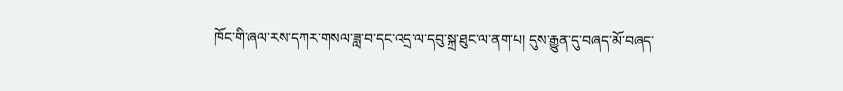ཁོང་གི་ཞལ་རས་དཀར་གསལ་ཟླ་བ་དང་འདྲ་ལ་དབུ་སྐྲ་ཐུང་ལ་ནག་པ། དུས་རྒྱུན་དུ་བཞད་མོ་བཞད་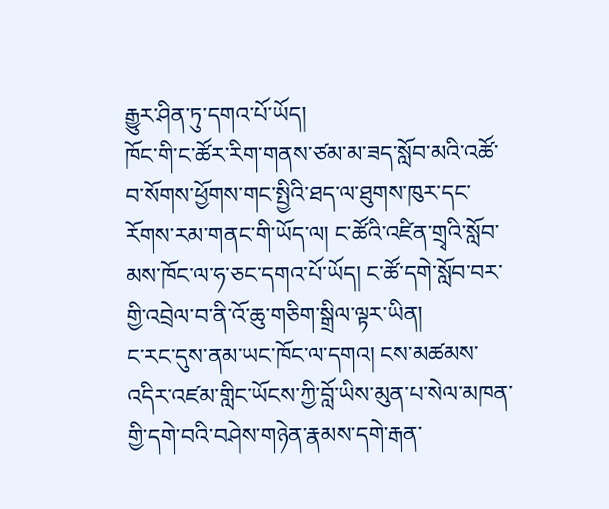རྒྱུར་ཤིན་ཏུ་དགའ་པོ་ཡོད།
ཁོང་གི་ང་ཚོར་རིག་གནས་ཙམ་མ་ཟད་སློབ་མའི་འཚོ་བ་སོགས་ཕྱོགས་གང་སྤྱིའི་ཐད་ལ་ཐུགས་ཁུར་དང་རོགས་རམ་གནང་གི་ཡོད་ལ། ང་ཚོའི་འཛིན་གྲྭའི་སློབ་མས་ཁོང་ལ་ཧ་ཅང་དགའ་པོ་ཡོད། ང་ཚོ་དགེ་སློབ་བར་གྱི་འབྲེལ་བ་ནི་འོ་ཆུ་གཅིག་སྒྲིལ་ལྟར་ཡིན།
ང་རང་དུས་ནམ་ཡང་ཁོང་ལ་དགའ། ངས་མཚམས་འདིར་འཛམ་གླིང་ཡོངས་ཀྱི་བློ་ཡིས་མུན་པ་སེལ་མཁན་གྱི་དགེ་བའི་བཤེས་གཉེན་རྣམས་དགེ་རྒན་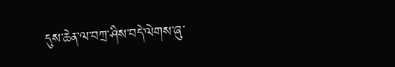དུས་ཆེན་ལ་བཀྲ་ཤིས་བདེ་ལེགས་ཞུ་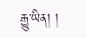རྒྱུ་ཡིན། །